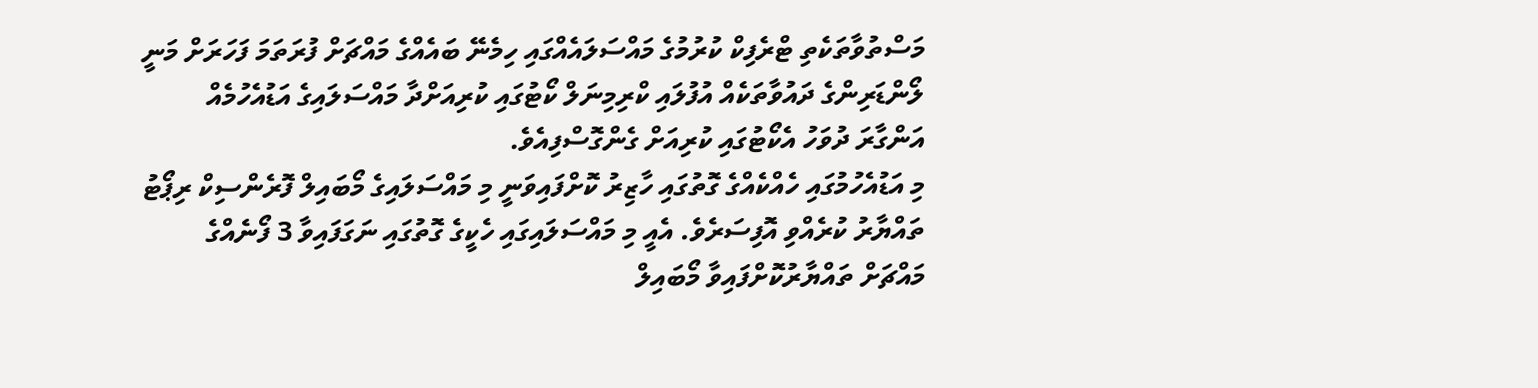މަސްތުވާތަކެތި ޓްރެފިކް ކުރުމުގެ މައްސަލައެއްގައި ހިމެނޭ ބައެއްގެ މައްޗަށް ފުރަތަމަ ފަހަރަށް މަނީ ލޯންޑަރިންގެ ދައުވާތަކެއް އުފުލައި ކްރިމިނަލް ކޯޓުގައި ކުރިއަށްދާ މައްސަލައިގެ އަޑުއެހުމެއް އަންގާރަ ދުވަހު އެކޯޓުގައި ކުރިއަށް ގެންގޮސްފިއެވެ.
މި އަޑުއެހުމުގައި ހެއްކެއްގެ ގޮތުގައި ހާޒިރު ކޮށްފައިވަނީ މި މައްސަލައިގެ މޯބައިލް ފޮރެންސިކް ރިޕޯޓު ތައްޔާރު ކުރެއްވި އޮފިސަރެވެ. އެއީ މި މައްސަލައިގައި ހެކީގެ ގޮތުގައި ނަގަފައިވާ 3 ފޯނެއްގެ މައްޗަށް ތައްޔާރުކޮށްފައިވާ މޯބައިލް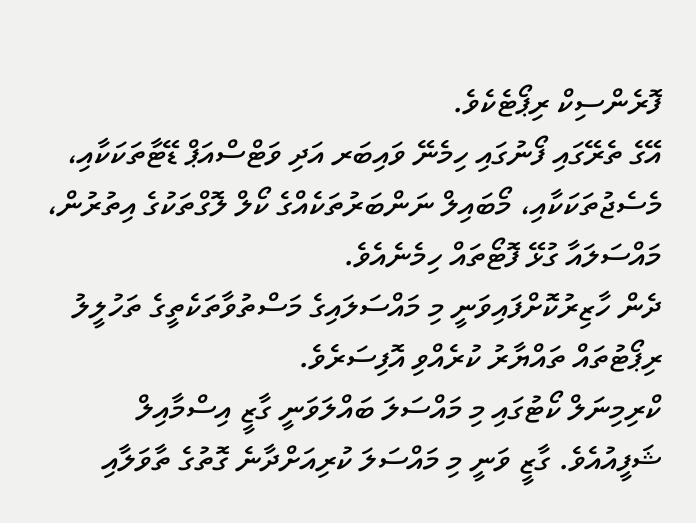ފޮރެންސިކް ރިޕޯޓެކެވެ.
އޭގެ ތެރޭގައި ފޯނުގައި ހިމެނޭ ވައިބަރ އަދި ވަޓްސްއަޕް ޑޭޓާތަކަކާއި، މެސެޖުތަކަކާއި، މޯބައިލް ނަންބަރުތަކެއްގެ ކޯލް ލޮގްތަކުގެ އިތުރުން، މައްސަލައާ ގުޅޭ ފޮޓޯތައް ހިމެނެއެވެ.
ދެން ހާޒިރުކޮށްފައިވަނީ މި މައްސަލައިގެ މަސްތުވާތަކެތީގެ ތަހުލީލު ރިޕޯޓުތައް ތައްޔާރު ކުރެއްވި އޮފިސަރެވެ.
ކްރިމިނަލް ކޯޓުގައި މި މައްސަލަ ބައްލަވަނީ ގާޒީ އިސްމާއިލް ޝަފީއުއެވެ. ގާޒީ ވަނީ މި މައްސަލަ ކުރިއަށްދާނެ ގޮތުގެ ތާވަލާއި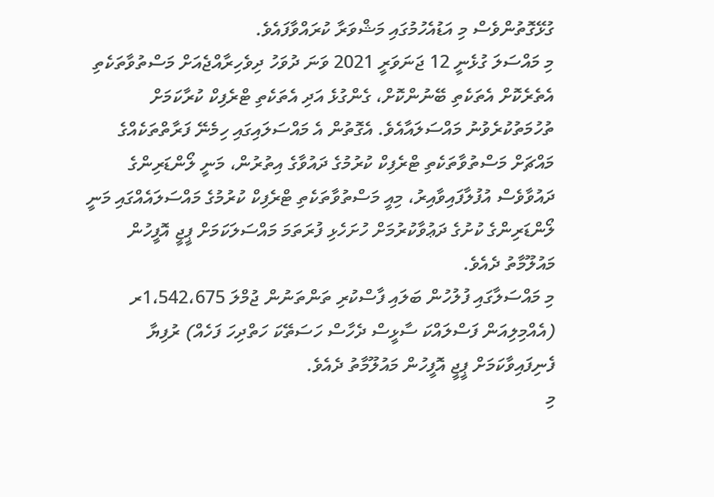ގުޅޭގޮތުންވެސް މި އަޑުއެހުމުގައި މަޝްވަރާ ކުރައްވާފައެވެ.
މި މައްސަލަ ގުޅެނީ 12 ޖަނަވަރީ 2021 ވަނަ ދުވަހު ދިވެހިރާއްޖެއަށް މަސްތުވާތަކެތި އެތެރެކޮށް އެތަކެތި ބޭނުންކޮށް، ގެންގުޅެ އަދި އެތަކެތި ޓްރެފިކް ކުރާކަމަށް ތުހުމަތުކުރެވުނު މައްސަލައާއެވެ. އެގޮތުން އެ މައްސަލައިގައި ހިމެނޭ ފަރާތްތަކެއްގެ މައްޗަށް މަސްތުވާތަކެތި ޓްރެފިކް ކުރުމުގެ ދައުވާގެ އިތުރުން، މަނީ ލޯންޑަރިންގެ ދައުވާވެސް އުފުލާފައިވާއިރު، މިއީ މަސްތުވާތަކެތި ޓްރެފިކް ކުރުމުގެ މައްސަލައެއްގައި މަނީ ލޯންޑަރިންގެ ކުށުގެ ދަޢުވާކުރުމަށް ހުށަހެޅި ފުރަތަމަ މައްސަލަކަމަށް ޕީޖީ އޮފީހުން މައުލޫމާތު ދެއެވެ.
މި މައްސަލާގައި ފުލުހުން ބަލައި ފާސްކުރި ތަންތަނުން ޖުމްލަ 1،542،675ރ (އެއްމިލިއަން ފަސްލައްކަ ސާޅީސް ދެހާސް ހަސަތޭކަ ހަތްދިހަ ފަހެއް) ރުފިޔާ ފެނިފައިވާކަމަށް ޕީޖީ އޮފީހުން މައުލޫމާތު ދެއެވެ.
މި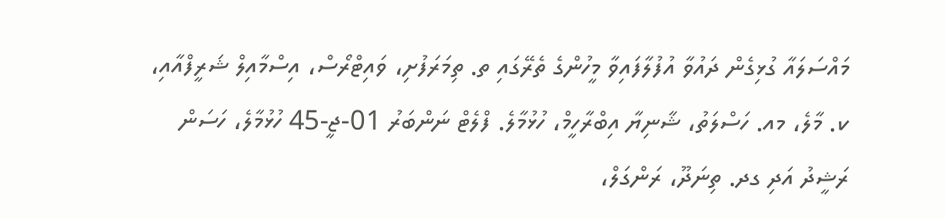މައްސަލައާ ގުޅިގެން ދައުވާ އުފުލާފައިވާ މީހުންގެ ތެރޭގައި ތ. ތިމަރަފުށި، ވައިޓްރޯސް، އިސްމާއިލް ޝަރީފްއާއި، ކ. މާލެ، މއ. ހަސްލަތު، ޝާނިޔާ އިބްރާހީމް، ހުޅުމާލެ. ފްލެޓް ނަންބަރު 01-ޖީ-45 ހުޅުމާލެ، ހަސަން ރަޝީދު އަދި ގދ. ތިނަދޫ، ރަންގަލް،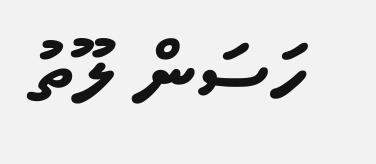ހަސަން ލޫތު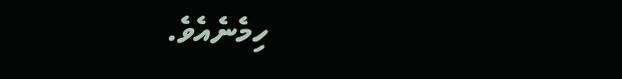ހިމެނެއެވެ.